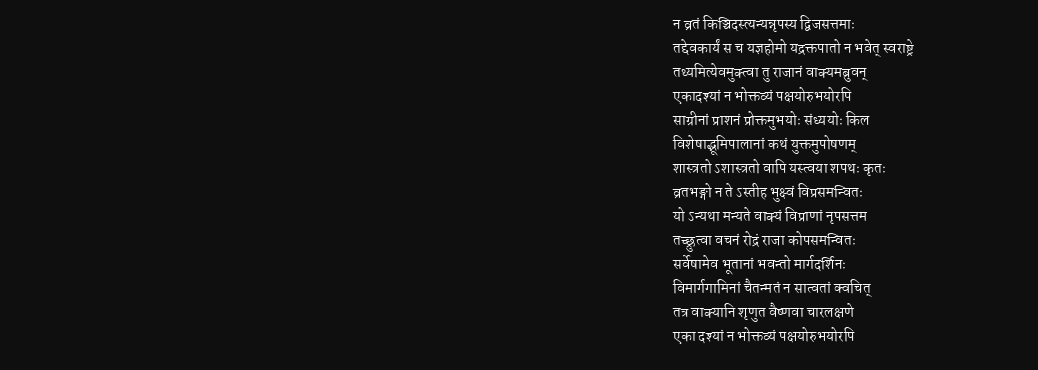न व्रतं किञ्चिदस्त्यन्यन्नृपस्य द्विजसत्तमाः
तद्देवकार्यं स च यज्ञहोमो यद्रक्तपातो न भवेत् स्वराष्ट्रे
तथ्यमित्येवमुक्त्वा तु राजानं वाक्यमब्रुवन्
एकादश्यां न भोक्तव्यं पक्षयोरुभयोरपि
साग्रीनां प्राशनं प्रोक्तमुभयोः संध्ययोः किल
विशेषाद्भूमिपालानां कथं युक्तमुपोषणम्
शास्त्रतो ऽशास्त्रतो वापि यस्त्वया शपथः कृतः
व्रतभङ्गो न ते ऽस्तीह भुक्ष्वं विप्रसमन्वितः
यो ऽन्यथा मन्यते वाक्यं विप्राणां नृपसत्तम
तच्छ्रुत्वा वचनं रोद्रं राजा कोपसमन्वितः
सर्वेषामेव भूतानां भवन्तो मार्गदर्शिनः
विमार्गगामिनां चैतन्मतं न सात्वतां क्वचित्
तत्र वाक्यानि शृणुत वैष्णवा चारलक्षणे
एका दश्यां न भोक्तव्यं पक्षयोरुभयोरपि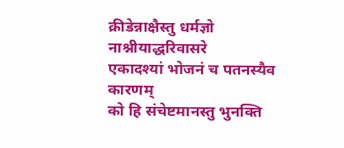क्रीडेन्नाक्षैस्तु धर्मज्ञो नाश्नीयाद्धरिवासरे
एकादश्यां भोजनं च पतनस्यैव कारणम्
को हि संचेष्टमानस्तु भुनक्ति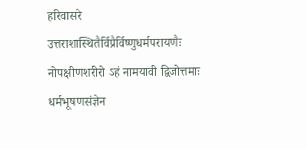हरिवासरे
उत्तराशास्थितैर्विप्रैर्विष्णुधर्मपरायणैः
नोपक्षीणशरीरो ऽहं नामयावी द्विजोत्तमाः
धर्मभूषणसंज्ञेन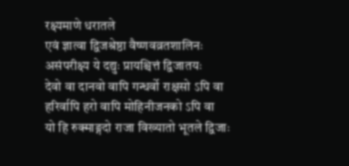रक्ष्यमाणे धरातले
एवं ज्ञात्वा द्विजश्रेष्ठा वैष्णवव्रतशालिनः
असंपरीक्ष्य ये दद्युः प्रायश्चित्तं द्विजातयः
देवो वा दानवो वापि गन्धर्वो राक्षसो ऽपि वा
हरिर्वापि हरो वापि मोहिनीजनको ऽपि वा
यो हि रुक्माङ्गदो राजा विख्यातो भूतले द्विजाः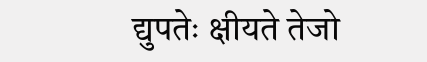द्युपतेः क्षीयते तेजो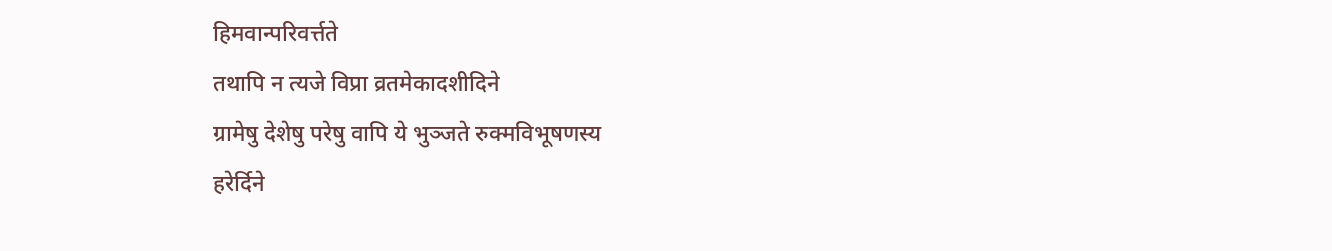हिमवान्परिवर्त्तते
तथापि न त्यजे विप्रा व्रतमेकादशीदिने
ग्रामेषु देशेषु परेषु वापि ये भुञ्जते रुक्मविभूषणस्य
हरेर्दिने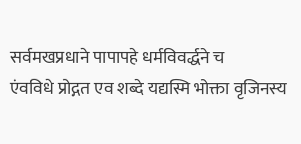सर्वमखप्रधाने पापापहे धर्मविवर्द्धने च
एंवविधे प्रोद्गत एव शब्दे यद्यस्मि भोक्ता वृजिनस्य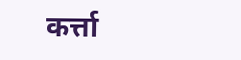कर्त्ता